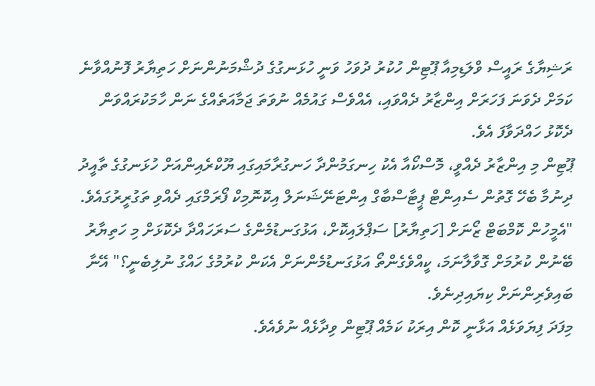ރަޝިޔާގެ ރައީސް ވްލަޑިމިއާ ޕޫޓިން ހުކުރު ދުވަހު ވަނީ ހުޅަނގުގެ ދުޝްމަނުންނަށް ހަތިޔާރު ފޮނުއްވާނެ ކަމަށް ދެވަނަ ފަހަރަށް އިންޒާރު ދެއްވައި، އެއްވެސް ގައުމެއް ނުވަތަ ޖަމާއަތެއްގެ ނަން ހާމަކުރައްވަން ދެކޮޅު ހައްދަވާފަ އެވެ.
ޕޫޓިން މި އިންޒާރު ދެއްވީ، މޮސްކޯއާ އެކު ހިނގަމުންދާ ހަނގުރާމައިގައި ޔޫކްރެއިންއަށް ހުޅަނގުގެ ތާއީދު ދިނުމާ ބެހޭ ގޮތުން ސެއިންޓް ޕީޓާސްބާގް އިންޓަނޭޝަނަލް އިކޮނޮމިކް ފޯރަމްގައި ދެއްވި ތަގުރީރުގައެވެ.
"އެމީހުން ކޮމްބަޓް ޒޯނަށް [ހަތިޔާރު] ސަޕްލައިކޮށް، އަޅުގަނޑުމެންގެ ސަރަހައްދާ ދެކޮޅަށް މި ހަތިޔާރު ބޭނުން ކުރުމަށް ގޮވާލާނަމަ، ކީއްވެގެންތޯ އަޅުގަނޑުމެންނަށް އެކަން ކުރުމުގެ ހައްގު ނުލިބެނީ؟" އޭނާ ބައިވެރިންނަށް ކިޔައިދިނެވެ.
މިފަދަ ފިޔަވަޅެއް އަޅާނީ ކޮން އިރަކު ކަމެއް ޕޫޓިން ވިދާޅެއް ނުވެއެވެ.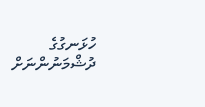ހުޅަނގުގެ ދުޝްމަނުންނަށް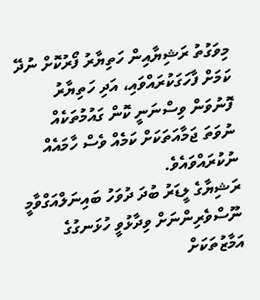މިވަގުތު ރަޝިޔާއިން ހަތިޔާރު ފޯރުކޮށް ނުދޭ ކަމަށް ފާހަގަކުރައްވައި، އަދި ހަތިޔާރު ފޮނުވަން ވިސްނަނީ ކޮން ގައުމުތަކެއް ނުވަތަ ޖަމާއަތަކަށް ކަމެއް ވެސް ހާމައެއް ނުކުރައްވައެވެ.
ރަޝިޔާގެ ލީޑަރު ބުދަ ދުވަހު ބައިނަލްއަގްވާމީ ނޫސްވެރިންނަށް ވިދާޅުވީ ހުޅަނގުގެ އަމާޒުތަކަށް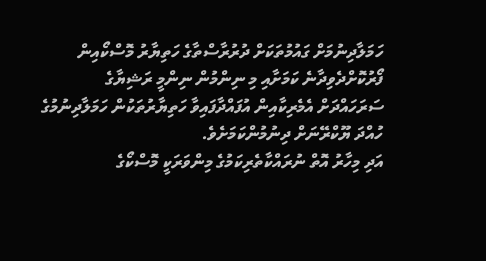ހަމަލާދިނުމަށް ގައުމުތަކަށް ދުރުރާސްތާގެ ހަތިޔާރު މޮސްކޯއިން ފޯރުކޮށްދެވިދާނެ ކަމަށާއި މި ނިންމުން ނިންމީ ރަޝިޔާގެ ސަރަހައްދަށް އެމެރިކާއިން އުފައްދާފައިވާ ހަތިޔާރުތަކުން ހަމަލާދިނުމުގެ ހުއްދަ ޔޫކްރޭނަށް ދިނުމުންކަމަށެވެ.
އަދި މިހާރު އޮތް ނުރައްކާތެރިކަމުގެ މިންވަރަކީ މޮސްކޯގެ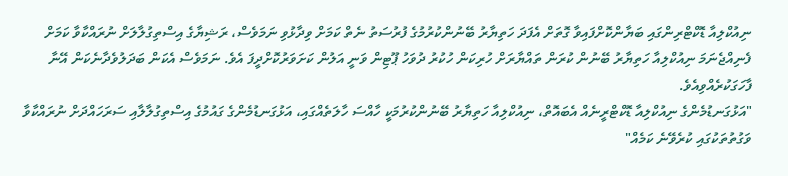ނިއުކްލިއާ ޑޮކްޓްރިންގައި ބަޔާންކޮށްފައިވާ ގޮތަށް އެފަދަ ހަތިޔާރު ބޭނުންކުރުމުގެ ފުރުސަތު ނެތް ކަމަށް ވިދާޅުވި ނަމަވެސް، ރަޝިޔާގެ އިސްތިގުލާލަށް ނުރައްކާވާ ކަމަށް ފެނިއްޖެނަމަ ނިއުކްލިއާ ހަތިޔާރު ބޭނުން ކުރަން ތައްޔާރަށް ހުރިކަން ހުކުރު ދުވަހު ޕޫޓިން ވަނީ އަލުން ކަށަވަރުކޮށްދީފަ އެވެ. ނަމަވެސް އެކަން ބަދަލުވެދާނެކަން އޭނާ ފާހަގަކުރެއްވިއެވެ.
"އަޅުގަނޑުމެންގެ ނިއުކްލިއާ ޑޮކްޓްރީނެއް އެބައޮތް، ނިއުކްލިއާ ހަތިޔާރު ބޭނުންކުރުމަކީ ހާއްސަ ހާލަތެއްގައި، އަޅުގަނޑުމެންގެ ގައުމުގެ އިސްތިގުލާލާއި ސަރަހައްދަށް ނުރައްކާވާ ވަގުތުތަކުގައި ކުރެވޭނެ ކަމެއް"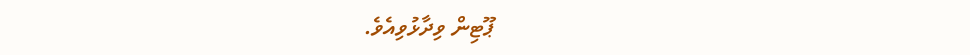ޕޫޓިން ވިދާޅުވިއެވެ.